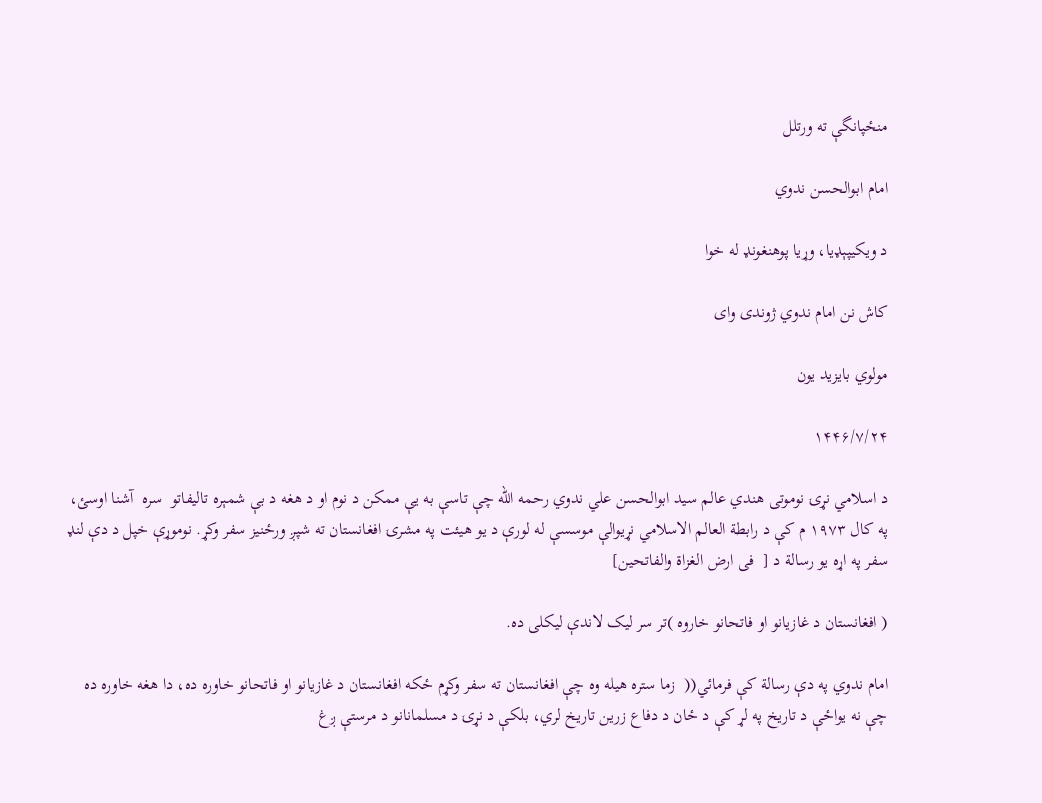منځپانگې ته ورتلل

امام ابوالحسن ندوي

د ويکيپېډيا، وړیا پوهنغونډ له خوا

کاش نن امام ندوي ژوندی وای

مولوي بایزید یون

۱۴۴۶/۷/۲۴

د اسلامي نړۍ نوموتی هندي عالم سید ابوالحسن علي ندوي رحمه الله چې تاسې به یې ممکن د نوم او د هغه د بې شمېره تالیفاتو  سره  آشنا اوسئ، په کال ۱۹۷۳ م کې د رابطة العالم الاسلامي نړیوالې موسسې له لورې د یو هیئت په مشرۍ افغانستان ته شپږ ورځنیز سفر وکړ. نوموړې خپل د دې لنډ سفر په اړه یو رسالة د [  فی ارض الغزاة والفاتحین]

( افغانستان د غازیانو او فاتحانو خاروه )تر سر لیک لاندې لیکلی ده.

امام ندوي په دې رسالة کې فرمائي((  زما ستره هیله وه چې افغانستان ته سفر وکړم ځکه افغانستان د غازیانو او فاتحانو خاوره ده، دا هغه خاوره ده چې نه یواځې د تاریخ په لړ کې د ځان د دفاع زرین تاریخ لري، بلکې د نړۍ د مسلمانانو د مرستې ږغ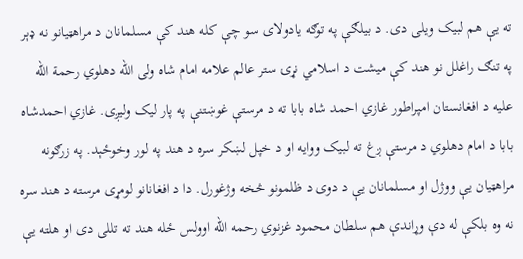ته یې هم لبیک ویلی دی. د بیلګې په توګه یادولای سو چې کله هند کې مسلمانان د مراهټیانو نه ډېر په تنګ راغلل نو هند کې میشت د اسلامي نړۍ ستر عالم علامه امام شاه ولی الله دهلوي رحمة الله علیه د افغانستان امپراطور غازي احمد شاه بابا ته د مرستې غوښتنې په پار لیک ولیږی. غازي احمدشاه بابا د امام دهلوي د مرستې ږغ ته لبیک ووایه او د خپل لښکر سره د هند په لور وخوځېد. په زرګونه مراهټیان یې ووژل او مسلمانان یې د دوی د ظلمونو څخه وژغورل. دا د افغانانو لومړی مرسته د هند سره نه وه بلکې له دې وړاندې هم سلطان محمود غزنوي رحمه الله اوولس ځله هند ته تللی دی او هلته یې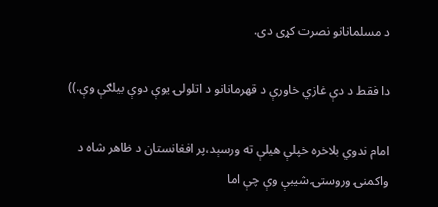د مسلمانانو نصرت کړی دی.

دا فقط د دې غازي خاورې د قهرمانانو د اتلولۍ یوې دوې بیلګې وې.))

امام ندوي بلاخره خپلې هیلې ته ورسېد،پر افغانستان د ظاهر شاه د واکمنۍ وروستۍ شیبې وې چې اما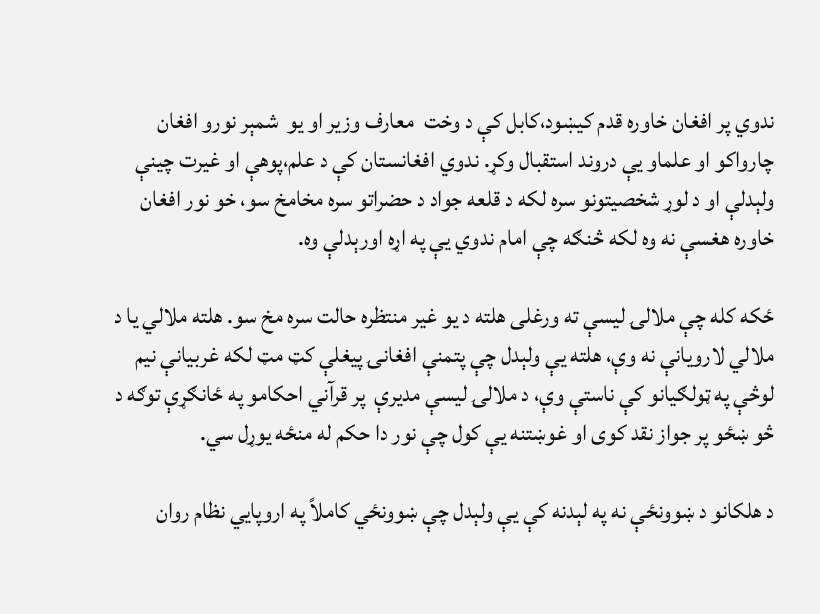ندوي پر افغان خاوره قدم کیښود،کابل کې د وخت  معارف وزیر او یو  شمېر نورو افغان چارواکو او علماو یې دروند استقبال وکړ. ندوي افغانستان کې د علم،پوهې او غیرت چینې ولېدلې او د لوړ شخصیتونو سره لکه د قلعه جواد د حضراتو سره مخامخ سو، خو نور افغان خاوره هغسې نه وه لکه څنګه چې امام ندوي یې په اړه اورېدلې وه.

ځکه کله چې ملالۍ لیسې ته ورغلی هلته د یو غیر منتظره حالت سره مخ سو. هلته ملالي یا د ملالي لارویانې نه وې، هلته یې ولېدل چې پتمنې افغانۍ پیغلې کټ مټ لکه غربیانې نیم لوڅې په ټولګیانو کې ناستې وې، د ملالۍ لیسې مدیرې  پر قرآني احکامو په ځانګړې توګه د څو ښځو پر جواز نقد کوی او غوښتنه يې کول چې نور دا حکم له منځه یوړل سي.

د هلکانو د ښوونځې نه په لېدنه کې یې ولېدل چې ښوونځي کاملاً په اروپایي نظام روان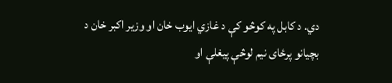دي. د کابل په کوڅو کې د غازي ایوب خان او وزیر اکبر خان د بچیانو پرځای نیم لوڅې پیغلې او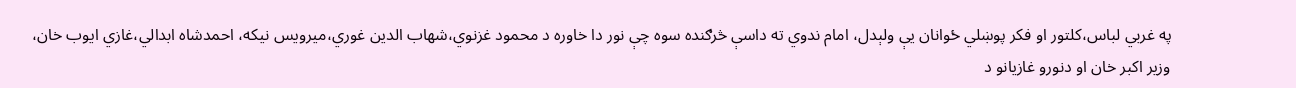په غربي لباس،کلتور او فکر پوښلي ځوانان یې ولېدل، امام ندوي ته داسې څرګنده سوه چې نور دا خاوره د محمود غزنوي،شهاب الدین غوري،میرویس نیکه، احمدشاه ابدالي،غازي ایوب خان، وزیر اکبر خان او دنورو غازیانو د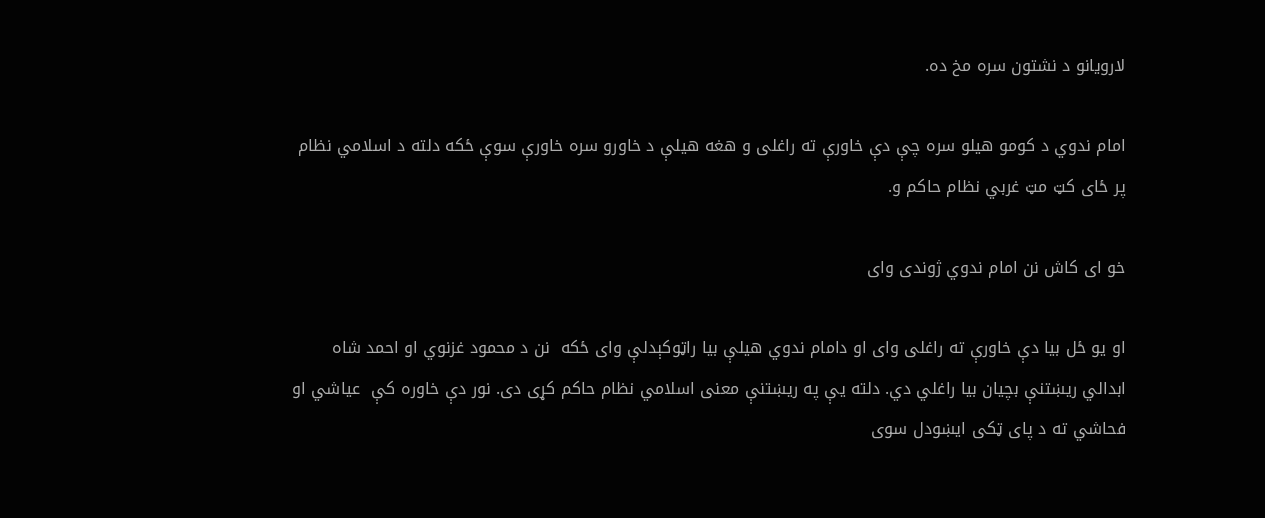لارویانو د نشتون سره مخ ده.

امام ندوي د کومو هیلو سره چې دې خاورې ته راغلی و هغه هیلې د خاورو سره خاورې سوې ځکه دلته د اسلامي نظام پر ځای کټ مټ غربي نظام حاکم و.

خو ای کاش نن امام ندوي ژوندی وای

او یو ځل بیا دې خاورې ته راغلی وای او دامام ندوي هیلې بیا راټوکېدلې وای ځکه  نن د محمود غزنوي او احمد شاه ابدالي ریښتنې بچیان بیا راغلي دي. دلته یې په ریښتنې معنی اسلامي نظام حاکم کړی دی. نور دې خاوره کې  عیاشي او فحاشي ته د پای ټکی ایښودل سوی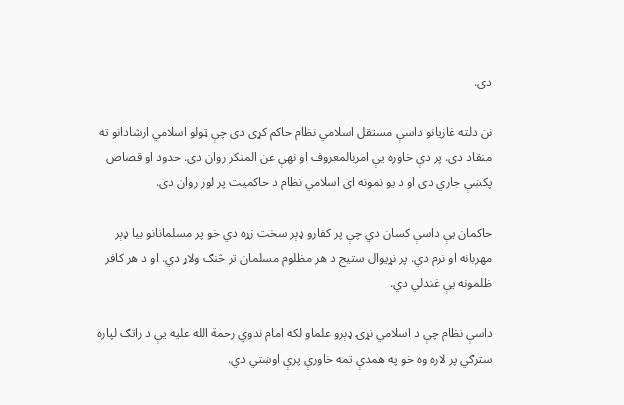دی.

نن دلته غازیانو داسې مستقل اسلامي نظام حاکم کړی دی چې ټولو اسلامي ارشادانو ته منقاد دی. پر دې خاوره یې امربالمعروف او نهې عن المنکر روان دی. حدود او قصاص پکښې جاري دی او د یو نمونه ای اسلامي نظام د حاکمیت پر لور روان دی.

حاکمان یې داسې کسان دي چې پر کفارو ډېر سخت زړه دي خو پر مسلمانانو بیا ډېر مهربانه او نرم دي. پر نړیوال ستیج د هر مظلوم مسلمان تر څنګ ولاړ دي. او د هر کافر ظلمونه یې غندلي دي.

داسې نظام چې د اسلامي نړۍ ډېرو علماو لکه امام ندوي رحمة الله علیه یې د راتګ لپاره  سترګي پر لاره وه خو په همدې تمه خاورې پرې اوښتي دي.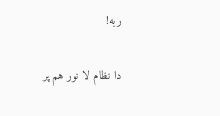ربه!

دا نظام لا نور هم پر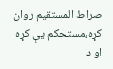صراط المستقیم روان کړه،مستحکم یې کړه او د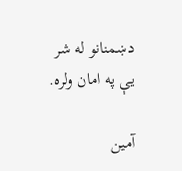دښمنانو له شر یې په امان ولره.

آمین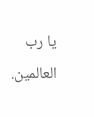یا رب العالمین.